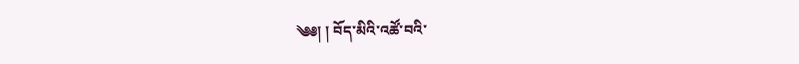༄༅། ། བོད་མིའི་འཚོ་བའི་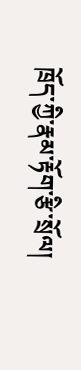ཁྲོད་ཀྱི་རྣམ་རྟོག་རྩི་སྲོལ།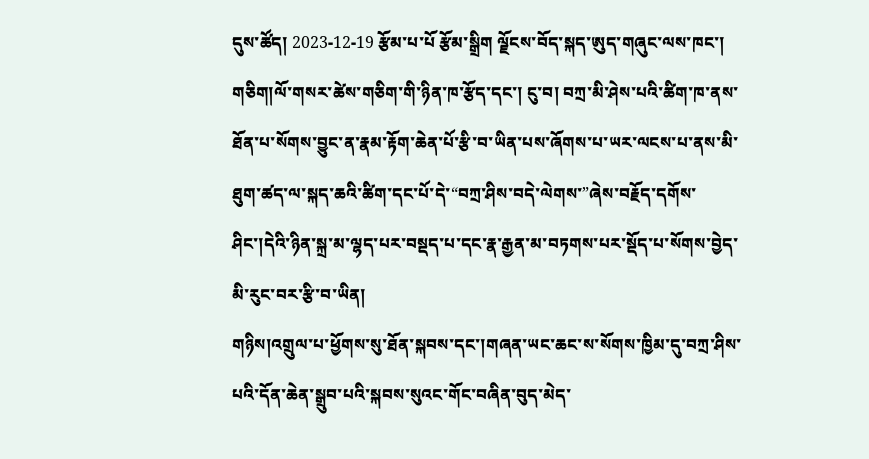དུས་ཚོད། 2023-12-19 རྩོམ་པ་པོ རྩོམ་སྒྲིག ལྗོངས་བོད་སྐད་ཨུད་གཞུང་ལས་ཁང་།
གཅིག།ལོ་གསར་ཚེས་གཅིག་གི་ཉིན་ཁ་རྩོད་དང་། ངུ་བ། བཀྲ་མི་ཤེས་པའི་ཚིག་ཁ་ནས་ཐོན་པ་སོགས་བྱུང་ན་རྣམ་རྟོག་ཆེན་པོ་རྩི་བ་ཡིན་པས་ཞོགས་པ་ཡར་ལངས་པ་ནས་མི་ཐུག་ཚད་ལ་སྐད་ཆའི་ཚིག་དང་པོ་དེ་“བཀྲ་ཤིས་བདེ་ལེགས་”ཞེས་བརྗོད་དགོས་ཤིང་།དེའི་ཉིན་སྐྲ་མ་ལྷད་པར་བསྡད་པ་དང་རྣ་རྒྱན་མ་བཏགས་པར་སྡོད་པ་སོགས་བྱེད་མི་རུང་བར་རྩི་བ་ཡིན།
གཉིས།འགྲུལ་པ་ཕྱོགས་སུ་ཐོན་སྐབས་དང་།གཞན་ཡང་ཆང་ས་སོགས་ཁྱིམ་དུ་བཀྲ་ཤིས་པའི་དོན་ཆེན་སྒྲུབ་པའི་སྐབས་སུའང་གོང་བཞིན་བུད་མེད་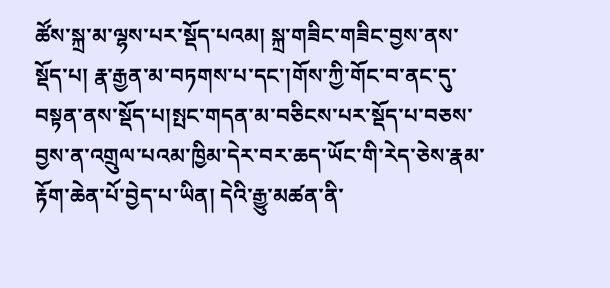ཚོས་སྐྲ་མ་ལྷས་པར་སྡོད་པའམ། སྐྲ་གཟིང་གཟིང་བྱས་ནས་སྡོད་པ། རྣ་རྒྱན་མ་བཏགས་པ་དང་།གོས་ཀྱི་གོང་བ་ནང་དུ་བསྟན་ནས་སྡོད་པ།སྤང་གདན་མ་བཅིངས་པར་སྡོད་པ་བཅས་བྱས་ན་འགྲུལ་པའམ་ཁྱིམ་དེར་བར་ཆད་ཡོང་གི་རེད་ཅེས་རྣམ་རྟོག་ཆེན་པོ་བྱེད་པ་ཡིན། དེའི་རྒྱུ་མཚན་ནི་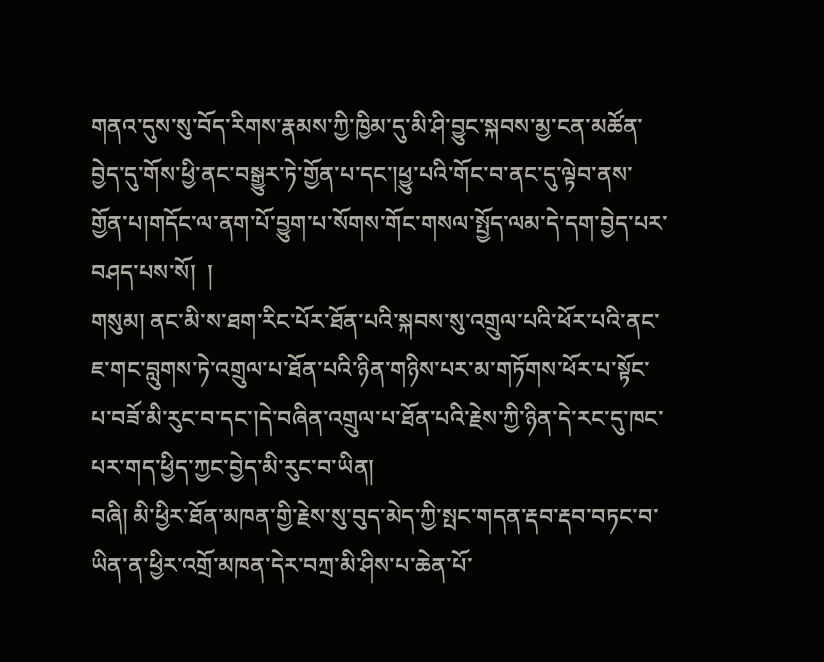གནའ་དུས་སུ་བོད་རིགས་རྣམས་ཀྱི་ཁྱིམ་དུ་མི་ཤི་བྱུང་སྐབས་མྱ་ངན་མཚོན་བྱེད་དུ་གོས་ཕྱི་ནང་བསྒྱུར་ཏེ་གྱོན་པ་དང་།ཕྱུ་པའི་གོང་བ་ནང་དུ་ལྟེབ་ནས་གྱོན་པ།གདོང་ལ་ནག་པོ་བྱུག་པ་སོགས་གོང་གསལ་སྤྱོད་ལམ་དེ་དག་བྱེད་པར་བཤད་པས་སོ།  །
གསུམ། ནང་མི་ས་ཐག་རིང་པོར་ཐོན་པའི་སྐབས་སུ་འགྲུལ་པའི་ཕོར་པའི་ནང་ཇ་གང་བླུགས་ཏེ་འགྲུལ་པ་ཐོན་པའི་ཉིན་གཉིས་པར་མ་གཏོགས་ཕོར་པ་སྟོང་པ་བཟོ་མི་རུང་བ་དང་།དེ་བཞིན་འགྲུལ་པ་ཐོན་པའི་རྗེས་ཀྱི་ཉིན་དེ་རང་དུ་ཁང་པར་གད་ཕྱིད་ཀྱང་བྱེད་མི་རུང་བ་ཡིན།
བཞི། མི་ཕྱིར་ཐོན་མཁན་གྱི་རྗེས་སུ་བུད་མེད་ཀྱི་སྤང་གདན་རྡབ་རྡབ་བཏང་བ་ཡིན་ན་ཕྱིར་འགྲོ་མཁན་དེར་བཀྲ་མི་ཤིས་པ་ཆེན་པོ་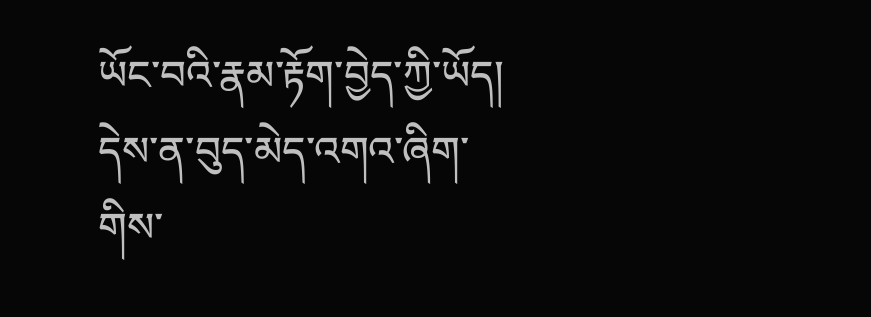ཡོང་བའི་རྣམ་རྟོག་བྱེད་ཀྱི་ཡོད། དེས་ན་བུད་མེད་འགའ་ཞིག་གིས་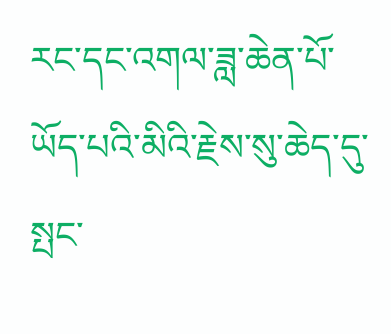རང་དང་འགལ་ཟླ་ཆེན་པོ་ཡོད་པའི་མིའི་རྗེས་སུ་ཆེད་དུ་སྤང་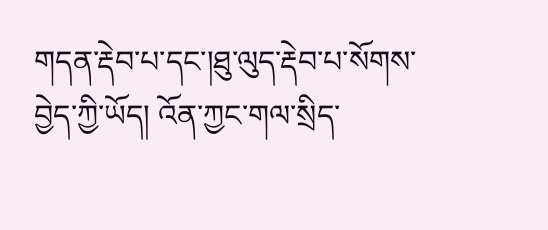གདན་རྡེབ་པ་དང་།ཐུ་ལུད་རྡེབ་པ་སོགས་བྱེད་ཀྱི་ཡོད། འོན་ཀྱང་གལ་སྲིད་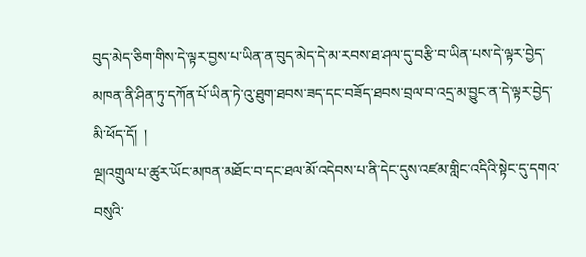བུད་མེད་ཅིག་གིས་དེ་ལྟར་བྱས་པ་ཡིན་ན་བུད་མེད་དེ་མ་རབས་ཐ་ཤལ་དུ་བརྩི་བ་ཡིན་པས་དེ་ལྟར་བྱེད་མཁན་ནི་ཤིན་ཏུ་དཀོན་པོ་ཡིན་ཏེ་འུ་ཐུག་ཐབས་ཟད་དང་བཟོད་ཐབས་བྲལ་བ་འདྲ་མ་བྱུང་ན་དེ་ལྟར་བྱེད་མི་ཕོད་དོ།  །
ལྔ།འགྲུལ་པ་ཚུར་ཡོང་མཁན་མཐོང་བ་དང་ཐལ་མོ་འདེབས་པ་ནི་དེང་དུས་འཛམ་གླིང་འདིའི་སྟེང་དུ་དགའ་བསུའི་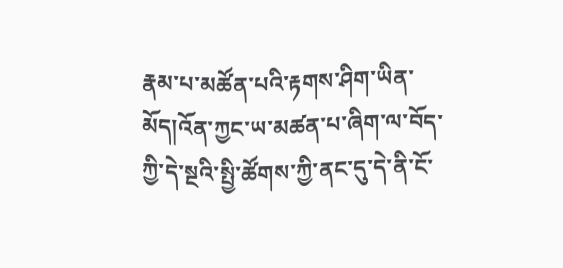རྣམ་པ་མཚོན་པའི་རྟགས་ཤིག་ཡིན་མོད།འོན་ཀྱང་ཡ་མཚན་པ་ཞིག་ལ་བོད་ཀྱི་དེ་སྔའི་སྤྱི་ཚོགས་ཀྱི་ནང་དུ་དེ་ནི་ངོ་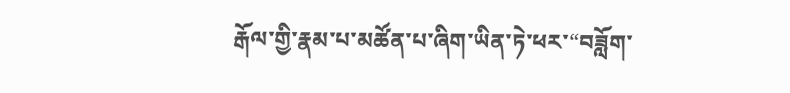རྒོལ་གྱི་རྣམ་པ་མཚོན་པ་ཞིག་ཡིན་ཏེ་ཕར་“བཟློག་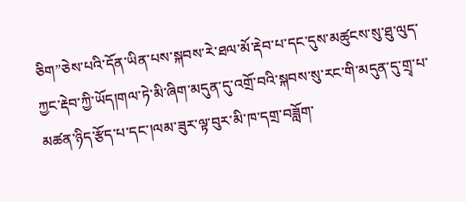ཅིག”ཅེས་པའི་དོན་ཡིན་པས་སྐབས་རེ་ཐལ་མོ་རྡེབ་པ་དང་དུས་མཚུངས་སུ་ཐུ་ལུད་ཀྱང་རྡེབ་ཀྱི་ཡོད།གལ་ཏེ་མི་ཞིག་མདུན་དུ་འགྲོ་བའི་སྐབས་སུ་རང་གི་མདུན་དུ་གྲྭ་པ་མཚན་ཉིད་རྩོད་པ་དང་།ལམ་ཟུར་ལྟ་བུར་མི་ཁ་དགྲ་བཟློག་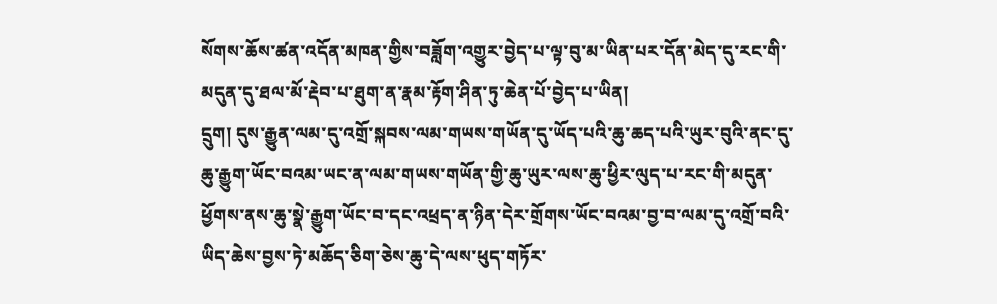སོགས་ཆོས་ཚན་འདོན་མཁན་གྱིས་བཟློག་འགྱུར་བྱེད་པ་ལྟ་བུ་མ་ཡིན་པར་དོན་མེད་དུ་རང་གི་མདུན་དུ་ཐལ་མོ་རྡེབ་པ་ཐུག་ན་རྣམ་རྟོག་ཤིན་ཏུ་ཆེན་པོ་བྱེད་པ་ཡིན།
དྲུག། དུས་རྒྱུན་ལམ་དུ་འགྲོ་སྐབས་ལམ་གཡས་གཡོན་དུ་ཡོད་པའི་ཆུ་ཆད་པའི་ཡུར་བུའི་ནང་དུ་ཆུ་རྒྱུག་ཡོང་བའམ་ཡང་ན་ལམ་གཡས་གཡོན་གྱི་ཆུ་ཡུར་ལས་ཆུ་ཕྱིར་ལུད་པ་རང་གི་མདུན་ཕྱོགས་ནས་ཆུ་སྣེ་རྒྱུག་ཡོང་བ་དང་འཕྲད་ན་ཉིན་དེར་གྲོགས་ཡོང་བའམ་བྱ་བ་ལམ་དུ་འགྲོ་བའི་ཡིད་ཆེས་བྱས་ཏེ་མཆོད་ཅིག་ཅེས་ཆུ་དེ་ལས་ཕུད་གཏོར་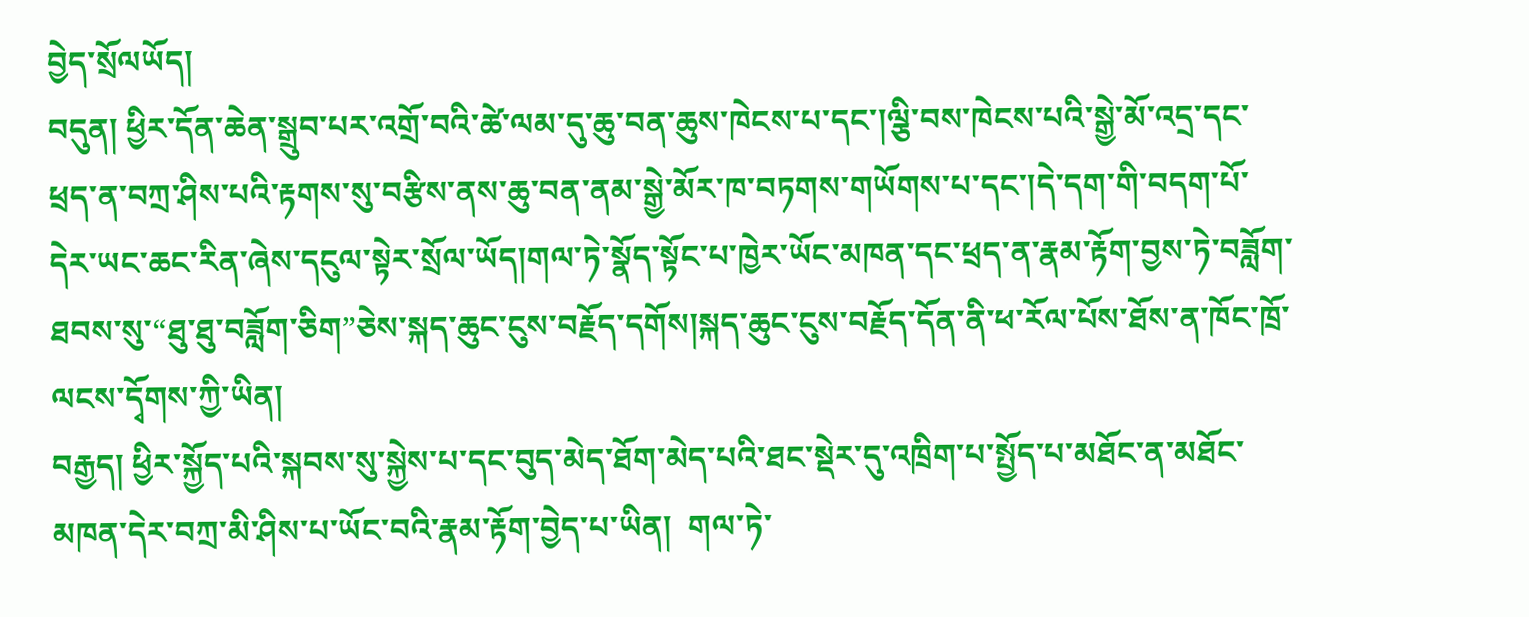བྱེད་སྲོལཡོད།
བདུན། ཕྱིར་དོན་ཆེན་སྒྲུབ་པར་འགྲོ་བའི་ཚེ་ལམ་དུ་ཆུ་བན་ཆུས་ཁེངས་པ་དང་།ལྕི་བས་ཁེངས་པའི་སྒྱེ་མོ་འདྲ་དང་ཕྲད་ན་བཀྲ་ཤིས་པའི་རྟགས་སུ་བརྩིས་ནས་ཆུ་བན་ནམ་སྒྱེ་མོར་ཁ་བཏགས་གཡོགས་པ་དང་།དེ་དག་གི་བདག་པོ་དེར་ཡང་ཆང་རིན་ཞེས་དངུལ་སྟེར་སྲོལ་ཡོད།གལ་ཏེ་སྣོད་སྟོང་པ་ཁྱེར་ཡོང་མཁན་དང་ཕྲད་ན་རྣམ་རྟོག་བྱས་ཏེ་བཟློག་ཐབས་སུ་“ཐུ་ཐུ་བཟློག་ཅིག”ཅེས་སྐད་ཆུང་ངུས་བརྗོད་དགོས།སྐད་ཆུང་ངུས་བརྗོད་དོན་ནི་ཕ་རོལ་པོས་ཐོས་ན་ཁོང་ཁྲོ་ལངས་དྭོགས་ཀྱི་ཡིན།
བརྒྱད། ཕྱིར་སྐྱོད་པའི་སྐབས་སུ་སྐྱེས་པ་དང་བུད་མེད་ཐོག་མེད་པའི་ཐང་སྡེར་དུ་འཁྲིག་པ་སྤྱོད་པ་མཐོང་ན་མཐོང་མཁན་དེར་བཀྲ་མི་ཤིས་པ་ཡོང་བའི་རྣམ་རྟོག་བྱེད་པ་ཡིན།  གལ་ཏེ་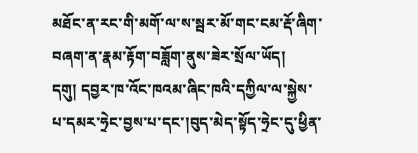མཐོང་ན་རང་གི་མགོ་ལ་ས་སྦར་མོ་གང་ངམ་རྡོ་ཞིག་བཞག་ན་རྣམ་རྟོག་བཟློག་ནུས་ཟེར་སྲོལ་ཡོད།
དགུ། དབྱར་ཁ་འོང་ཁའམ་ཞིང་ཁའི་དཀྱིལ་ལ་སྐྱེས་པ་དམར་ཧྲེང་བྱས་པ་དང་།བུད་མེད་སྟོད་ཧྲེང་དུ་ཕྱིན་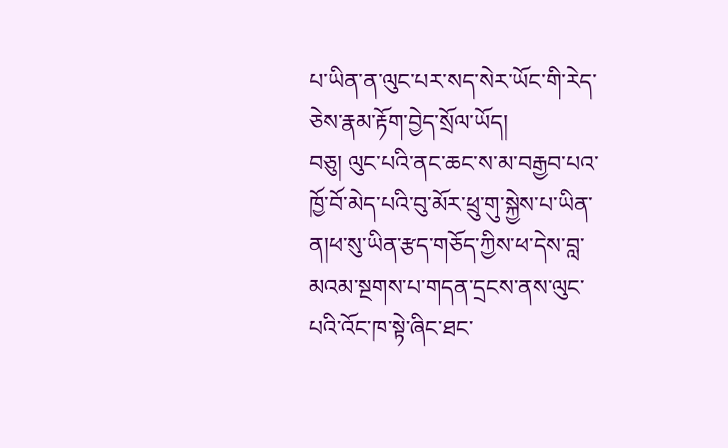པ་ཡིན་ན་ལུང་པར་སད་སེར་ཡོང་གི་རེད་ཅེས་རྣམ་རྟོག་བྱེད་སྲོལ་ཡོད།
བཅུ། ལུང་པའི་ནང་ཆང་ས་མ་བརྒྱབ་པའ་ཁྱོ་བོ་མེད་པའི་བུ་མོར་ཕྲུ་གུ་སྐྱེས་པ་ཡིན་ན།ཕ་སུ་ཡིན་རྩད་གཅོད་ཀྱིས་ཕ་དེས་བླ་མའམ་སྔགས་པ་གདན་དྲངས་ནས་ལུང་པའི་འོང་ཁ་སྟེ་ཞིང་ཐང་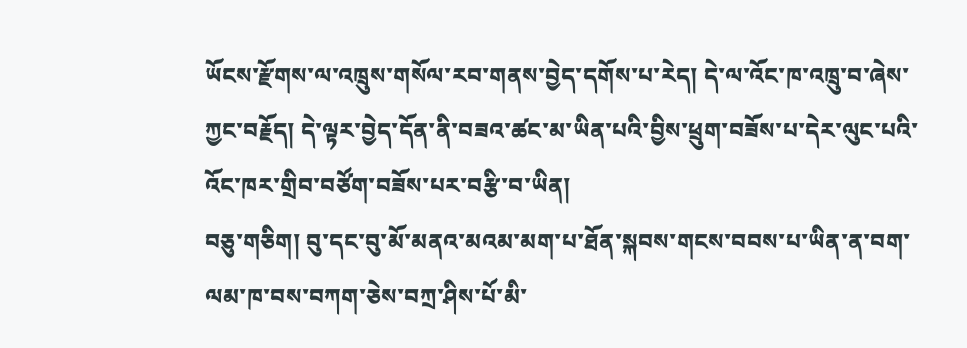ཡོངས་རྫོགས་ལ་འཁྲུས་གསོལ་རབ་གནས་བྱེད་དགོས་པ་རེད། དེ་ལ་འོང་ཁ་འཁྲུ་བ་ཞེས་ཀྱང་བརྗོད། དེ་ལྟར་བྱེད་དོན་ནི་བཟའ་ཚང་མ་ཡིན་པའི་བྱིས་ཕྲུག་བཟོས་པ་དེར་ལུང་པའི་འོང་ཁར་གྲིབ་བཙོག་བཟོས་པར་བརྩི་བ་ཡིན།
བཅུ་གཅིག། བུ་དང་བུ་མོ་མནའ་མའམ་མག་པ་ཐོན་སྐབས་གངས་བབས་པ་ཡིན་ན་བག་ལམ་ཁ་བས་བཀག་ཅེས་བཀྲ་ཤིས་པོ་མི་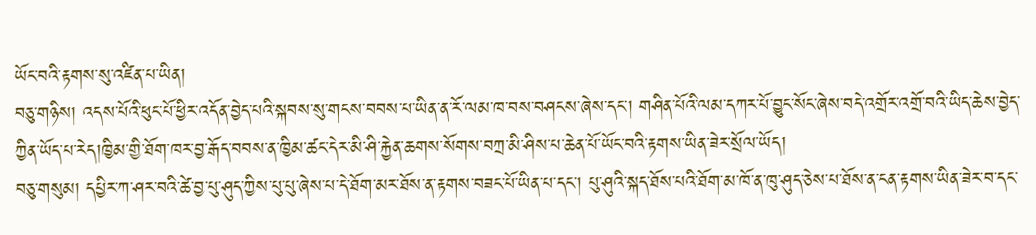ཡོང་བའི་རྟགས་སུ་འཛིན་པ་ཡིན།
བཅུ་གཉིས། འདས་པོའི་ཕུང་པོ་ཕྱིར་འདོན་བྱེད་པའི་སྐབས་སུ་གངས་བབས་པ་ཡིན་ན་རོ་ལམ་ཁ་བས་བཤངས་ཞེས་དང་། གཤིན་པོའི་ལམ་དཀར་པོ་བྱུང་སོང་ཞེས་བདེ་འགྲོར་འགྲོ་བའི་ཡིད་ཆེས་བྱེད་ཀྱིན་ཡོད་པ་རེད།ཁྱིམ་གྱི་ཐོག་ཁར་བྱ་རྒོད་བབས་ན་ཁྱིམ་ཚང་དེར་མི་ཤི་རྐྱེན་ཆགས་སོགས་བཀྲ་མི་ཤིས་པ་ཆེན་པོ་ཡོང་བའི་རྟགས་ཡིན་ཟེར་སྲོལ་ཡོད།
བཅུ་གསུམ། དཔྱིར་ཀ་ཤར་བའི་ཚེ་བྱ་པུ་ཤུད་ཀྱིས་པུ་པུ་ཞེས་པ་དེ་ཐོག་མར་ཐོས་ན་རྟགས་བཟང་པོ་ཡིན་པ་དང་། པུ་ཤུའི་སྐད་ཐོས་པའི་ཐོག་མ་ཁོ་ན་ཁུ་ཤུད་ཅེས་པ་ཐོས་ན་ངན་རྟགས་ཡིན་ཟེར་བ་དང་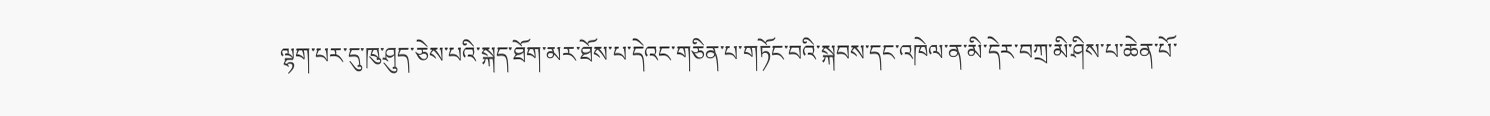ལྷག་པར་དུ་ཁུ་ཤུད་ཅེས་པའི་སྐད་ཐོག་མར་ཐོས་པ་དེའང་གཅིན་པ་གཏོང་བའི་སྐབས་དང་འཁེལ་ན་མི་དེར་བཀྲ་མི་ཤིས་པ་ཆེན་པོ་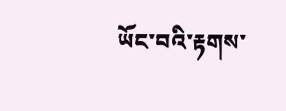ཡོང་བའི་རྟགས་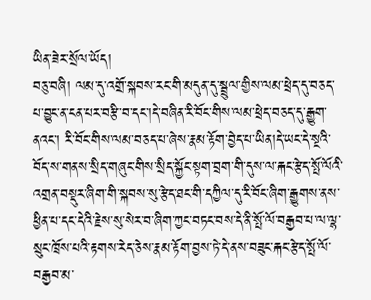ཡིན་ཟེར་སྲོལ་ཡོད།
བཅུ་བཞི། ལམ་དུ་འགྲོ་སྐབས་རང་གི་མདུན་དུ་སྦྲུལ་གྱིས་ལམ་ཕྲེད་དུ་བཅད་པ་བྱུང་ན་ངན་པར་བརྩི་བ་དང་།དེ་བཞིན་རི་བོང་གིས་ལམ་ཕྲེད་བཅད་དུ་རྒྱུག་ནའང་། རི་བོང་གིས་ལམ་བཅད་པ་ཞེས་རྣམ་རྟོག་བྱེད་པ་ཡིན།དེ་ཡང་དེ་སྔའི་བོད་ས་གནས་སྲིད་གཞུང་གིས་སྲིད་སྐྱོང་སྟག་བྲག་གི་དུས་ལ་རྐང་རྩེད་སྤོ་ལོའི་འགྲན་བསྡུར་ཞིག་གི་སྐབས་སུ་རྩེད་ཐང་གི་དཀྱིལ་དུ་རི་བོང་ཞིག་རྒྱུགས་ནས་ཕྱིན་པ་དང་དེའི་རྗེས་སུ་སེར་བ་ཞིག་ཀྱང་བཏང་བས་དེ་ནི་སྤོ་ལོ་བརྒྱབ་པ་ལ་ལྷ་སྲུང་ཁྲོས་པའི་རྟགས་རེད་ཅེས་རྣམ་རྟོག་བྱས་ཏེ་དེ་ནས་བཟུང་རྐང་རྩེད་སྤོ་ལོ་བརྒྱབ་མ་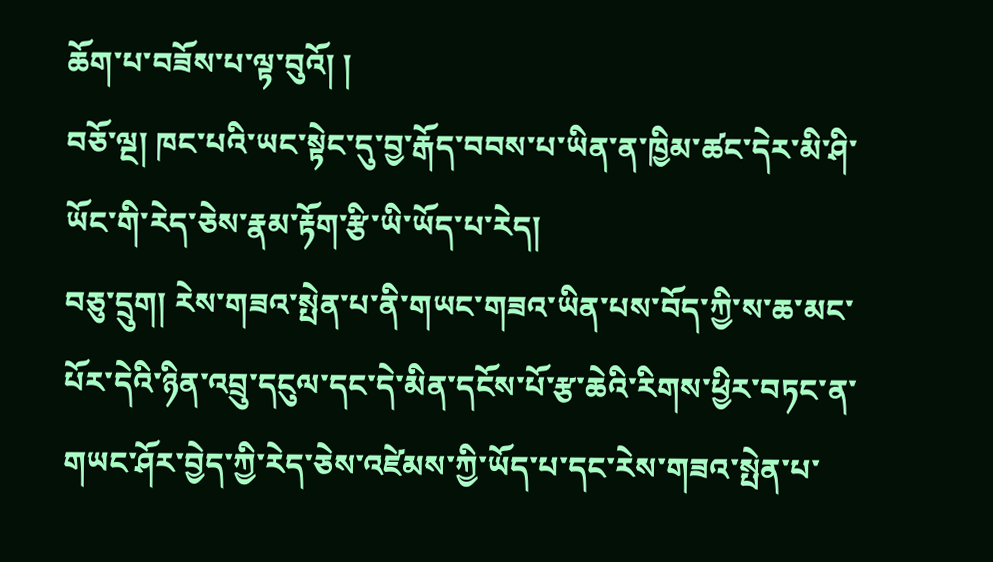ཆོག་པ་བཟོས་པ་ལྟ་བུའོ། །
བཅོ་ལྔ། ཁང་པའི་ཡང་སྟེང་དུ་བྱ་རྒོད་བབས་པ་ཡིན་ན་ཁྱིམ་ཚང་དེར་མི་ཤི་ཡོང་གི་རེད་ཅེས་རྣམ་རྟོག་རྩི་ཡི་ཡོད་པ་རེད།
བཅུ་དྲུག། རེས་གཟའ་སྤེན་པ་ནི་གཡང་གཟའ་ཡིན་པས་བོད་ཀྱི་ས་ཆ་མང་པོར་དེའི་ཉིན་འབྲུ་དངུལ་དང་དེ་མིན་དངོས་པོ་རྩ་ཆེའི་རིགས་ཕྱིར་བཏང་ན་གཡང་ཤོར་བྱེད་ཀྱི་རེད་ཅེས་འཛེམས་ཀྱི་ཡོད་པ་དང་རེས་གཟའ་སྤེན་པ་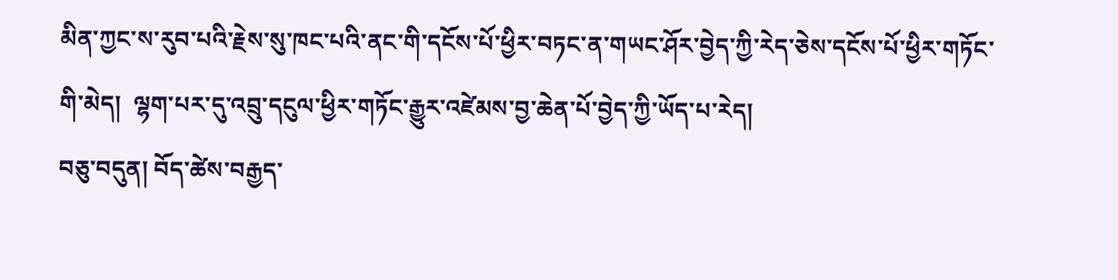མིན་ཀྱང་ས་རུབ་པའི་རྗེས་སུ་ཁང་པའི་ནང་གི་དངོས་པོ་ཕྱིར་བཏང་ན་གཡང་ཤོར་བྱེད་ཀྱི་རེད་ཅེས་དངོས་པོ་ཕྱིར་གཏོང་གི་མེད།  ལྷག་པར་དུ་འབྲུ་དངུལ་ཕྱིར་གཏོང་རྒྱུར་འཛེམས་བྱ་ཆེན་པོ་བྱེད་ཀྱི་ཡོད་པ་རེད།
བཅུ་བདུན། བོད་ཚེས་བརྒྱད་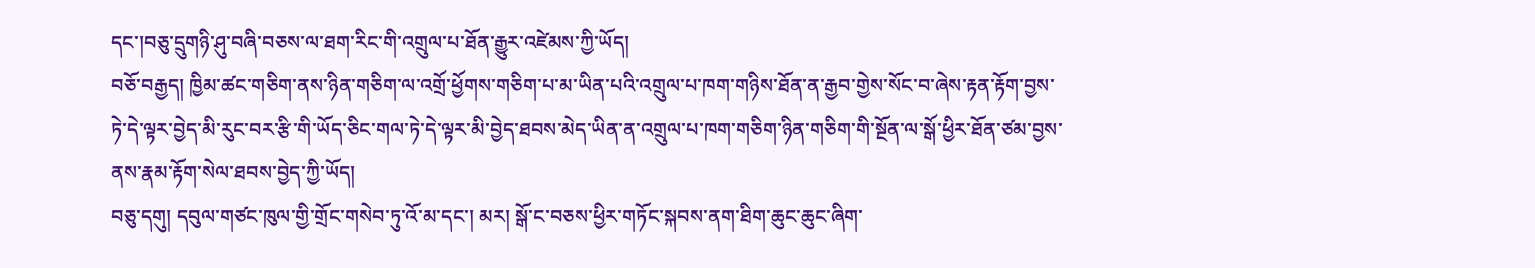དང་།བཅུ་དྲུགཉི་ཤུ་བཞི་བཅས་ལ་ཐག་རིང་གི་འགྲུལ་པ་ཐོན་རྒྱུར་འཛེམས་ཀྱི་ཡོད།
བཅོ་བརྒྱད། ཁྱིམ་ཚང་གཅིག་ནས་ཉིན་གཅིག་ལ་འགྲོ་ཕྱོགས་གཅིག་པ་མ་ཡིན་པའི་འགྲུལ་པ་ཁག་གཉིས་ཐོན་ན་རྒྱབ་གྱེས་སོང་བ་ཞེས་རྟན་རྟོག་བྱས་ཏེ་དེ་ལྟར་བྱེད་མི་རུང་བར་རྩི་གི་ཡོད་ཅིང་གལ་ཏེ་དེ་ལྟར་མི་བྱེད་ཐབས་མེད་ཡིན་ན་འགྲུལ་པ་ཁག་གཅིག་ཉིན་གཅིག་གི་སྔོན་ལ་སྒོ་ཕྱིར་ཐོན་ཙམ་བྱས་ནས་རྣམ་རྟོག་སེལ་ཐབས་བྱེད་ཀྱི་ཡོད།
བཅུ་དགུ། དབུལ་གཙང་ཁུལ་གྱི་གྲོང་གསེབ་ཏུ་འོ་མ་དང་། མར། སྒོ་ང་བཅས་ཕྱིར་གཏོང་སྐབས་ནག་ཐིག་ཆུང་ཆུང་ཞིག་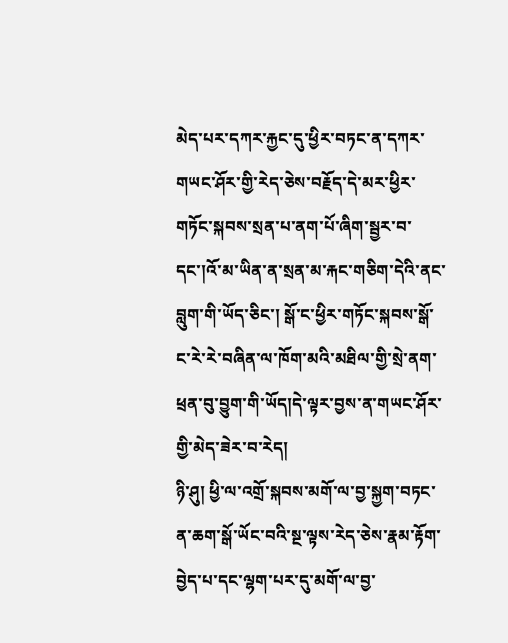མེད་པར་དཀར་རྐྱང་དུ་ཕྱིར་བཏང་ན་དཀར་གཡང་ཤོར་གྱི་རེད་ཅེས་བརྗོད་དེ་མར་ཕྱིར་གཏོང་སྐབས་སྲན་པ་ནག་པོ་ཞིག་སྦྱར་བ་དང་།འོ་མ་ཡིན་ན་སྲན་མ་རྐང་གཅིག་དེའི་ནང་བླུག་གི་ཡོད་ཅིང་། སྒོ་ང་ཕྱིར་གཏོང་སྐབས་སྒོ་ང་རེ་རེ་བཞིན་ལ་ཁོག་མའི་མཐིལ་གྱི་སྲེ་ནག་ཕྲན་བུ་བྱུག་གི་ཡོད།དེ་ལྟར་བྱས་ན་གཡང་ཤོར་གྱི་མེད་ཟེར་བ་རེད།
ཉི་ཤུ། ཕྱི་ལ་འགྲོ་སྐབས་མགོ་ལ་བྱ་སྐྱག་བཏང་ན་ཆག་སྒོ་ཡོང་བའི་སྔ་ལྟས་རེད་ཅེས་རྣམ་རྟོག་བྱེད་པ་དང་ལྷག་པར་དུ་མགོ་ལ་བྱ་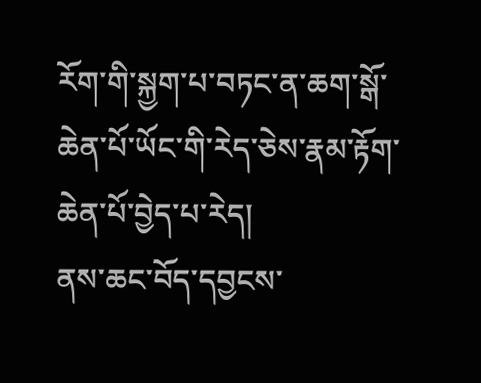རོག་གི་སྐྱག་པ་བཏང་ན་ཆག་སྒོ་ཆེན་པོ་ཡོང་གི་རེད་ཅེས་རྣམ་རྟོག་ཆེན་པོ་བྱེད་པ་རེད།
ནས་ཆང་བོད་དབྱངས་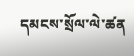དམངས་སྲོལ་ལེ་ཚན